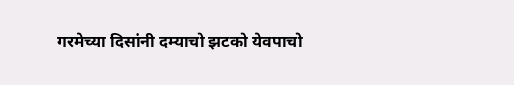गरमेच्या दिसांनी दम्याचो झटको येवपाचो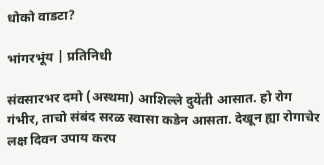धोको वाडटा?

भांगरभूंय | प्रतिनिधी

संवसारभर दमो (अस्थमा) आशिल्ले दुयेंती आसात. हो रोग गंभीर, ताचो संबंद सरळ स्वासा कडेन आसता. देखून ह्या रोगाचेर लक्ष दिवन उपाय करप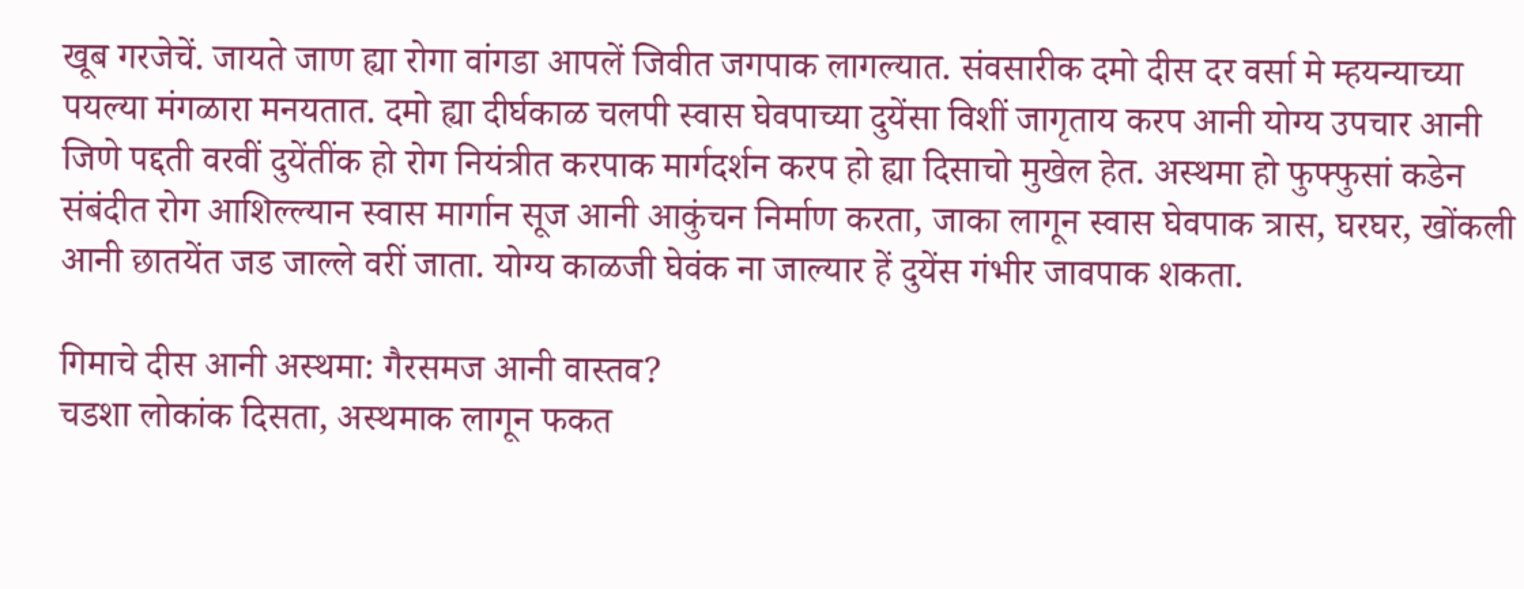खूब गरजेचें. जायते जाण ह्या रोगा वांगडा आपलें जिवीत जगपाक लागल्यात. संवसारीक दमो दीस दर वर्सा मे म्हयन्याच्या पयल्या मंगळारा मनयतात. दमो ह्या दीर्घकाळ चलपी स्वास घेवपाच्या दुयेंसा विशीं जागृताय करप आनी योग्य उपचार आनी जिणे पद्दती वरवीं दुयेंतींक हो रोग नियंत्रीत करपाक मार्गदर्शन करप हो ह्या दिसाचो मुखेल हेत. अस्थमा हो फुफ्फुसां कडेन संबंदीत रोग आशिल्ल्यान स्वास मार्गान सूज आनी आकुंचन निर्माण करता, जाका लागून स्वास घेवपाक त्रास, घरघर, खोंकली आनी छातयेंत जड जाल्ले वरीं जाता. योग्य काळजी घेवंक ना जाल्यार हें दुयेंस गंभीर जावपाक शकता.

गिमाचे दीस आनी अस्थमा: गैरसमज आनी वास्तव?
चडशा लोकांक दिसता, अस्थमाक लागून फकत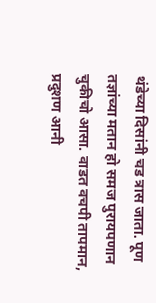थंडेच्या दिसांनी चड त्रास जाता. पूण तज्ञांच्या मतान हो समज पुरायपणान चुकीचो आसा. वाडत वचपी तापमान, प्रदुशण आनी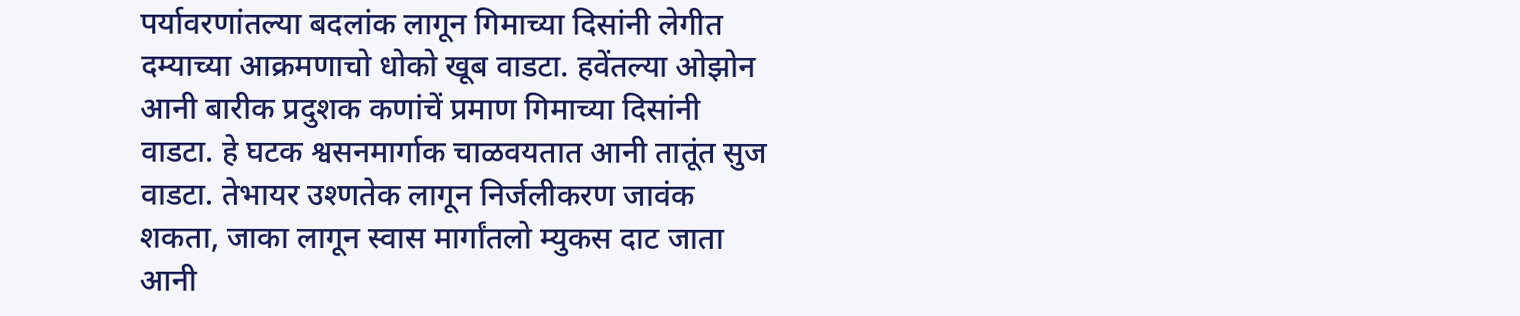पर्यावरणांतल्या बदलांक लागून गिमाच्या दिसांनी लेगीत दम्याच्या आक्रमणाचो धोको खूब वाडटा. हवेंतल्या ओझोन आनी बारीक प्रदुशक कणांचें प्रमाण गिमाच्या दिसांनी वाडटा. हे घटक श्वसनमार्गाक चाळवयतात आनी तातूंत सुज वाडटा. तेभायर उश्णतेक लागून निर्जलीकरण जावंक शकता, जाका लागून स्वास मार्गांतलो म्युकस दाट जाता आनी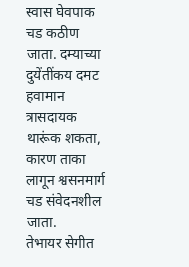स्वास घेवपाक चड कठीण जाता. दम्याच्या दुयेंतींकय दमट हवामान त्रासदायक थारूंक शकता, कारण ताका लागून श्वसनमार्ग चड संवेदनशील जाता.
तेभायर सेगीत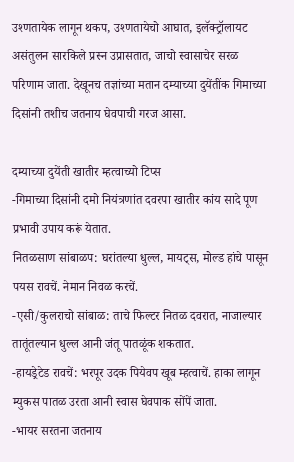उश्णतायेक लागून थकप, उश्णतायेचो आघात, इलॅक्ट्रॉलायट असंतुलन सारकिले प्रस्न उप्रासतात, जाचो स्वासाचेर सरळ परिणाम जाता. देखूनच तज्ञांच्या मतान दम्याच्या दुयेंतींक गिमाच्या दिसांनी तशीच जतनाय घेवपाची गरज आसा.

दम्याच्या दुयेंती खातीर म्हत्वाच्यो टिप्स
-गिमाच्या दिसांनी दमो नियंत्रणांत दवरपा खातीर कांय सादे पूण प्रभावी उपाय करूं येतात.
नितळसाण सांबाळप: घरांतल्या धुल्ल, मायट्स, मोल्ड हांचे पासून पयस रावचें. नेमान निवळ करचें.
-एसी/कुलराचो सांबाळ: ताचे फिल्टर नितळ दवरात, नाजाल्यार तातूंतल्यान धुल्ल आनी जंतू पातळूंक शकतात.
-हायड्रेटेड रावचें: भरपूर उदक पियेवप खूब म्हत्वाचें. हाका लागून म्युकस पातळ उरता आनी स्वास घेवपाक सोंपें जाता.
-भायर सरतना जतनाय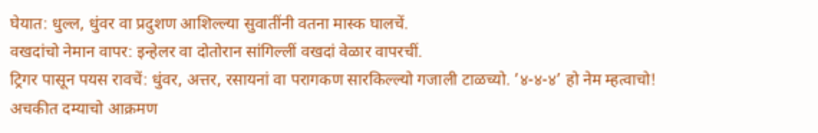घेयात: धुल्ल, धुंवर वा प्रदुशण आशिल्ल्या सुवातींनी वतना मास्क घालचें.
वखदांचो नेमान वापर: इन्हेलर वा दोतोरान सांगिल्लीं वखदां वेळार वापरचीं.
ट्रिगर पासून पयस रावचें: धुंवर, अत्तर, रसायनां वा परागकण सारकिल्ल्यो गजाली टाळच्यो. ’४-४-४’ हो नेम म्हत्वाचो!
अचकीत दम्याचो आक्रमण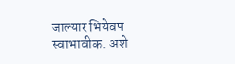जाल्यार भियेवप स्वाभावीक. अशे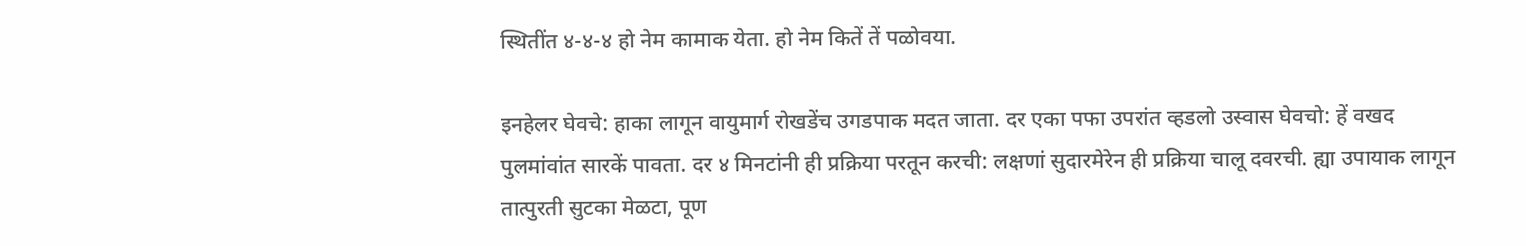स्थितींत ४-४-४ हो नेम कामाक येता. हो नेम कितें तें पळोवया.

इनहेलर घेवचे: हाका लागून वायुमार्ग रोखडेंच उगडपाक मदत जाता. दर एका पफा उपरांत व्हडलो उस्वास घेवचो: हें वखद पुलमांवांत सारकें पावता. दर ४ मिनटांनी ही प्रक्रिया परतून करची: लक्षणां सुदारमेरेन ही प्रक्रिया चालू दवरची. ह्या उपायाक लागून तात्पुरती सुटका मेळटा, पूण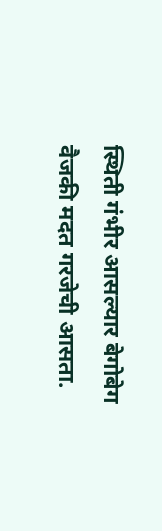स्थिती गंभीर आसल्यार बेगोबेग वैजकी मदत गरजेची आसता.